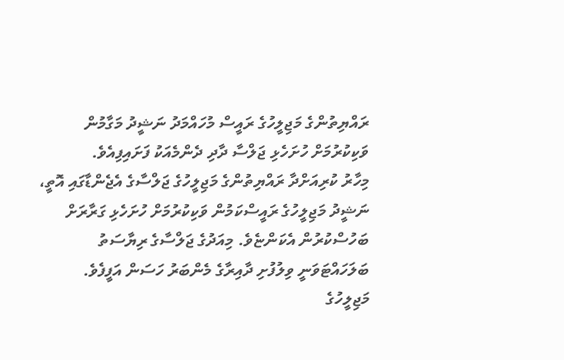ރައްޔިތުންގެ މަޖިލީހުގެ ރައީސް މުހައްމަދު ނަޝީދު މަގާމުން ވަކިކުރުމަށް ހުށަހެޅި ޖަލްސާ ދާދި ދެންމެއަކު ފަށައިފިއެވެ.
މިހާރު ކުރިއަށްދާ ރައްޔިތުންގެ މަޖިލީހުގެ ޖަލްސާގެ އެޖެންޑާގައި އޮތީ، ނަޝީދު މަޖިލީހުގެ ރައީސްކަމުން ވަކިކުރުމަށް ހުށަހެޅި ގަރާރަށް ބަހުސްކުރުން އެކަންޏެވެ. މިއަދުގެ ޖަލްސާގެ ރިޔާސަތު ބަލަހައްޓަވަނީ ވިލުފުށި ދާއިރާގެ މެންބަރު ހަސަން އަފީފެވެ.
މަޖިލީހުގެ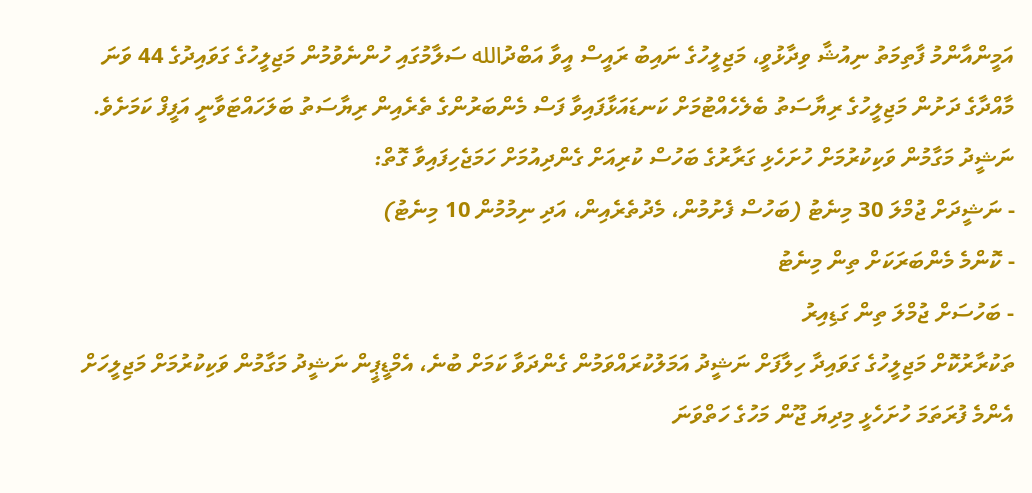އަމީންއާންމު ފާތިމަތު ނިއުޝާ ވިދާޅުވީ، މަޖިލީހުގެ ނައިބު ރައީސް އީވާ އަބްދުالله ސަލާމުގައި ހުންނެވުމުން މަޖިލީހުގެ ގަވައިދުގެ 44 ވަނަ މާއްދާގެ ދަށުން މަޖިލީހުގެ ރިޔާސަތު ބެލެހެއްޓުމަށް ކަނޑައަޅާފައިވާ ފަސް މެންބަރުންގެ ތެރެއިން ރިޔާސަތު ބަލަހައްޓަވާނީ އަފީފް ކަމަށެވެ.
ނަޝީދު މަގާމުން ވަކިކުރުމަށް ހުށަހެޅި ގަރާރުގެ ބަހުސް ކުރިއަށް ގެންދިއުމަށް ހަމަޖެހިފައިވާ ގޮތް:
- ނަޝީދަށް ޖުމްލަ 30 މިނެޓު (ބަހުސް ފެށުމުން، މެދުތެރެއިން، އަދި ނިމުމުން 10 މިނެޓު)
- ކޮންމެ މެންބަރަކަށް ތިން މިނެޓު
- ބަހުސަށް ޖުމްލަ ތިން ގަޑިއިރު
ތަކުރާރުކޮށް މަޖިލީހުގެ ގަވައިދާ ހިލާފަށް ނަޝީދު އަމަލުކުރައްވަމުން ގެންދަވާ ކަމަށް ބުނެ، އެމްޑީޕީން ނަޝީދު މަގާމުން ވަކިކުރުމަށް މަޖިލީހަށް އެންމެ ފުރަތަމަ ހުށަހެޅީ މިދިޔަ ޖޫން މަހުގެ ހަތްވަނަ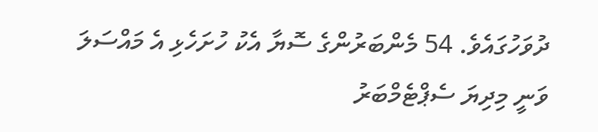ދުވަހުގައެވެ. 54 މެންބަރުންގެ ސޮޔާ އެކު ހުށަހެޅި އެ މައްސަލަ ވަނީ މިދިޔަ ސެޕްޓެމްބަރު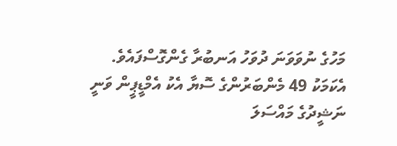މަހުގެ ނުވަވަނަ ދުވަހު އަނބުރާ ގެންގޮސްފައެވެ.
އެކަމަކު 49 މެންބަރުންގެ ސޮޔާ އެކު އެމްޑީޕީން ވަނީ ނަޝީދުގެ މައްސަލަ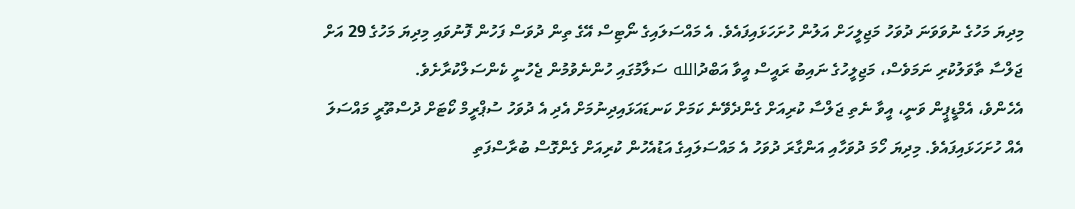މިދިޔަ މަހުގެ ނުވަވަނަ ދުވަހު މަޖިލީހަށް އަލުން ހުށަހަޅައިފައެވެ. އެ މައްސަލައިގެ ނޯޓިސް އޭގެ ތިން ދުވަސް ފަހުން ފޮނުވައި މިދިޔަ މަހުގެ 29 އަށް ޖަލްސާ ތާވަލުކުރި ނަމަވެސް، މަޖިލީހުގެ ނައިބު ރައީސް އީވާ އަބްދުالله ސަލާމުގައި ހުންނެވުމުން ޖެހުނީ ކެންސަލްކުރާށެވެ.
އެހެންވެ، އެމްޑީޕީން ވަނީ، އީވާ ނެތި ޖަލްސާ ކުރިއަށް ގެންދެވޭނެ ކަމަށް ކަނޑައަޅައިދިނުމަށް އެދި އެ ދުވަހު ސުޕްރީމް ކޯޓަށް ދުސްތޫރީ މައްސަލަ އެއް ހުށަހަޅައިފައެވެ. މިދިޔަ ހޯމަ ދުވަހާއި އަންގާރަ ދުވަހު އެ މައްސަލައިގެ އަޑުއެހުން ކުރިއަށް ގެންގޮސް ބުރާސްފަތި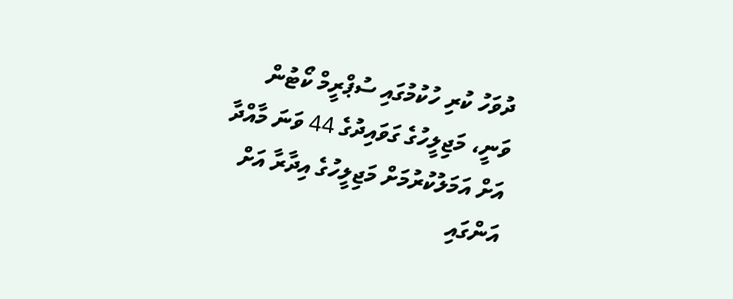ދުވަހު ކުރި ހުކުމުގައި ސުޕްރީމް ކޯޓުން ވަނީ، މަޖިލީހުގެ ގަވައިދުގެ 44 ވަނަ މާއްދާ އަށް އަމަލުކުރުމަށް މަޖިލީހުގެ އިދާރާ އަށް އަންގައި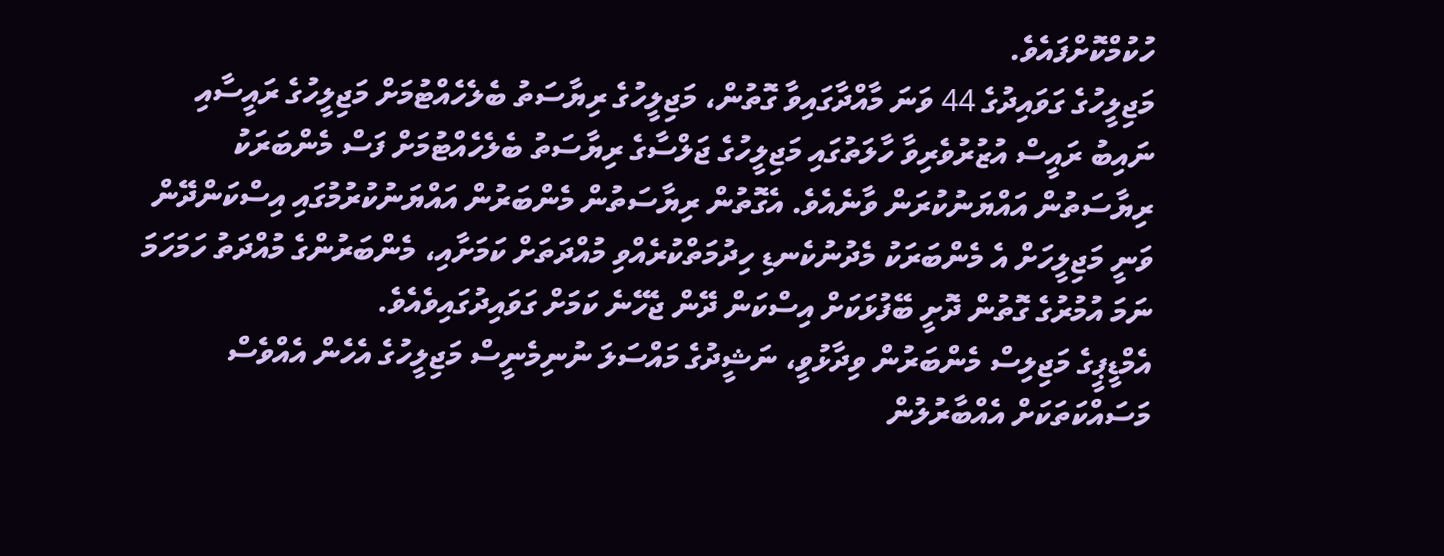ހުކުމްކޮށްފައެވެ.
މަޖިލީހުގެ ގަވައިދުގެ 44 ވަނަ މާއްދާގައިވާ ގޮތުން، މަޖިލީހުގެ ރިޔާސަތު ބެލެހެއްޓުމަށް މަޖިލީހުގެ ރައީސާއި ނައިބު ރައީސް އުޒުރުވެރިވާ ހާލަތުގައި މަޖިލީހުގެ ޖަލްސާގެ ރިޔާސަތު ބެލެހެއްޓުމަށް ފަސް މެންބަރަކު ރިޔާސަތުން އައްޔަނުކުރަން ވާނެއެވެ. އެގޮތުން ރިޔާސަތުން މެންބަރުން އައްޔަނުކުރުމުގައި އިސްކަންދޭން ވަނީ މަޖިލީހަށް އެ މެންބަރަކު މެދުނުކެނޑި ހިދުމަތްކުރެއްވި މުއްދަތަށް ކަމަށާއި، މެންބަރުންގެ މުއްދަތު ހަމަހަމަ ނަމަ އުމުރުގެ ގޮތުން ދޮށީ ބޭފުޅަކަށް އިސްކަން ދޭން ޖެހޭނެ ކަމަށް ގަވައިދުގައިވެއެވެ.
އެމްޑީޕީގެ މަޖިލިސް މެންބަރުން ވިދާޅުވީ، ނަޝީދުގެ މައްސަލަ ނުނިމެނީސް މަޖިލީހުގެ އެހެން އެއްވެސް މަސައްކަތަކަށް އެއްބާރުލުން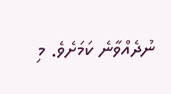ނުދެއްވާނެ ކަމަށެވެ. މި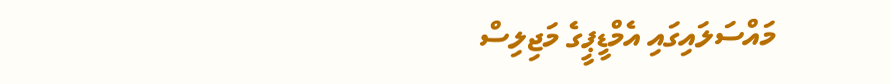މައްސަލައިގައި އެމްޑީޕީގެ މަޖިލިސް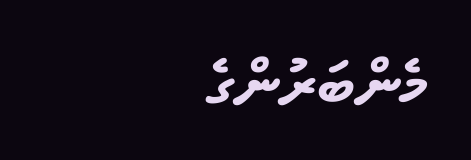މެންބަރުންގެ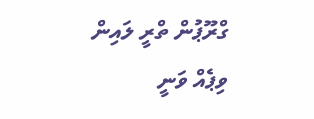ގްރޫޕުން ތްރީ ލައިން ވިޕެއް ވަނީ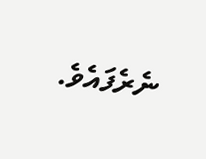ނެރެފައެވެ.